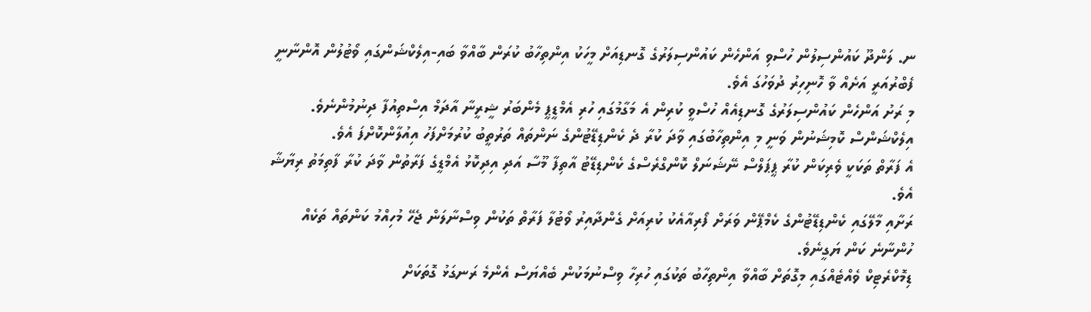ނ. ލަންދޫ ކައުންސިލުން ހުސްވި އަންހެން ކައުންސިލަރުގެ ގޮނޑިއަށް މީހަކު އިންތިހާބު ކުރަން ބާއްވާ ބައި-އިލެކްޝަންގައި ވޯޓުލުން އޮންނާނީ ފެބްރުއަރީ އަށެއް ވާ ހޮނިހިރު ދުވަހުގަ އެވެ.
މި ރަށު އަންހެން ކައުންސިލަރުގެ ގޮނޑިއެއް ހުސްވީ ކުރިން އެ މަގާމުގައި ހުރި އެމްޑީޕީ މެންބަރު ޝީރީނާ އާދަމް އިސްތިއުފާ ދިނުމުންނެވެ.
އިލެކްޝަންސް ކޮމިޝަނުން ވަނީ މި އިންތިހާބުގައި ވާދަ ކުރާ ދެ ކެންޑިޑޭޓުންގެ ނަންތައް ތަރުތީބު ކުރުމަށްފަހު އިއުލާންކޮށްފަ އެވެ.
އެ ފަރާތް ތަކަކީ ވެރިކަން ކުރާ ޕީޕަލްސް ނޭޝަނަލް ކޮންގްރެސްގެ ކެންޑިޑޭޓު އާތިފާ މޫސާ އަދި އިދިކޮޅު އެމްޑީގެ ފަރާތުން ވާދަ ކުރާ ފާތިމަތު ރިޔާޝާ އެވެ.
ރަށާއި މާލޭގައި ކެންޑިޑޭޓުންގެ ކެމްޕޭން ވަރަށް ފޯރިއާއެކު ކުރިއަށް ގެންދާއިރު ވޯޓުލާ ފަރާތް ތަކުން ވިސްނާލަން ޖެހޭ މުހިއްމު ކަންތައް ތަކެއް ހުންނާނެ ކަން ޔަގީނެވެ.
ޑިމޮކްރެޓިކް ވެއްޓެއްގައި މިގޮތަށް ބާއްވާ އިންތިހާބު ތަކުގައި ހުރިހާ ވިސްނުމަކުން ބެއްޔަސް އެންމެ ރަނގަޅު ގޮތަކަށް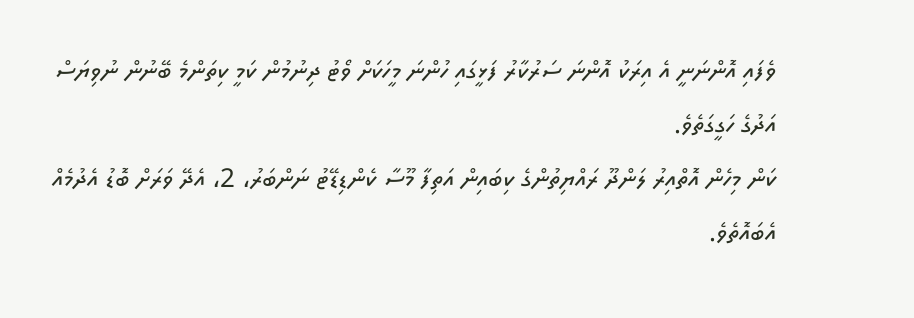ވެފައި އޮންނަނީ އެ އިރަކު އޮންނަ ސަރުކާރު ފަޅީގައި ހުންނަ މީހަކަށް ވޯޓު ދިނުމުން ކަމީ ކިތަންމެ ބޭނުން ނުވިޔަސް އަދުގެ ހަގީގަތެވެ.
ކަން މިހެން އޮތްއިރު ލަންދޫ ރައްޔިތުންގެ ކިބައިން އަތިފާ މޫސާ ކެންޑިޑޭޓު ނަންބަރު، 2، އެދޭ ވަރަށް ބޮޑު އެދުމެއް އެބައޮތެވެ.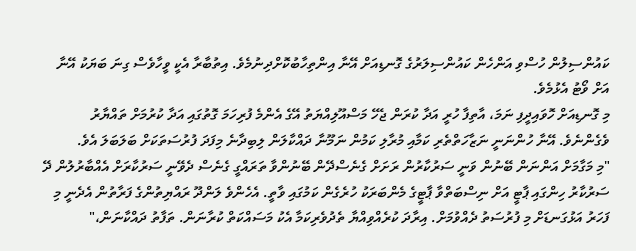ކައުންސިލުން ހުސްވި އަންހެން ކައުންސިލަރުގެ ގޮނޑިއަށް އޭނާ އިންތިހާބުކޮށްދިނުމެވެ. އިތުބާރާ އެކީ ވީހާވެސް ގިނަ ބަޔަކު އޭނާ އަށް ވޯޓު އެޅުމެވެ.
މި ގޮނޑިއަށް ހޮވައިދީފި ނަމަ، އާތިފާ ހުރީ އަދާ ކުރަން ޖެހޭ މަސްއޫލިއްޔަތު އޭގެ އެންމެ ފުރިހަމަ ގޮތުގައި އަދާ ކުރުމަށް ތައްޔާރު ވެގެންނެވެ. އޭނާ ހުންނަނީ ނަޒާހަތްތެރި ކަމާއި މުރާލި ކަމުން ނަމޫނާ ދައްކާލަން ލިބިދާނެ މިފަދަ ފުރުސަތަކަށް ބަލަބަލަ އެވެ.
"މި މަގާމަށް އަންނަން ބޭނުން ވަނީ ސަރުކާރުން ރަށަށް ގެނެސްދޭން ބޭނުންވާ ތަރައްގީ ގެނެސް ދެވޭނީ ސަރުކާރަށް އެއްބާރުލުން ދޭ ސަރުކާރު ހިންގައި ޕާޓީ އަށް ނިސްބަތްވާ ޕާޓީގެ މެންބަރަކު ހުރެގެން ކަމުގައި ވާތީ. އެހެންވެ ލަންދޫ ރައްޔިތުންގެ ފަރާތުން އެދެނީ މި ފަހަރު އަޅުގަނޑަށް މި ފުރުސަތު ދެއްވުމަށް. އިރާދަ ކުރެއްވިއްޔާ ތެދުވެރިކަމާ އެކު މަސައްކަތް ކުރާނަން. ތަފާތު ދައްކާނަން،"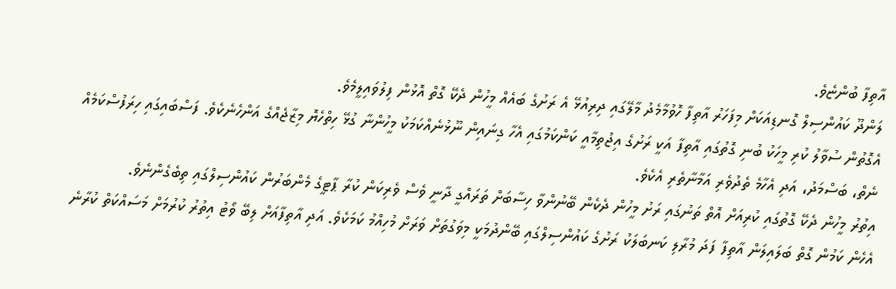އާތިފާ ބުންޏެވެ.
ލަންދޫ ކައުންސިލް ގޮނޑިއަކަށް މިފަހަރު އާތިފާ ހޮވުމާމެދު މާލޭގައި ދިރިއުޅޭ އެ ރަށުގެ ބައެއް މީހުން ދެކޭ ގޮތް އޮޅުން ފިލުވައިލީމެވެ.
އެގޮތުން ސުވާލު ކުރި މީހަކު ބުނި ގޮތުގައި އާތިފާ އަކީ ރަށުގެ އިޖުތިމާއީ ކަންކަމުގައި އެހާ ގިނައިން ނޫޅުނެއްކަމަކު މީހުންނާ ގުޅޭ ހިތްހެޔޮ މިޒާޖެއްގެ އަންހެނެކެވެ. ފަސްބައިގައި ހިރަފުސްކަމެއް ނެތް، ބަސްމަދު، އަދި އެހާމެ ތެދުވެރި އަމާނާތެރި އެކެވެ.
އިތުރު މީހުން ދެކޭ ގޮތުގައި ކުރިއަށް އޮތް ތަނުގައި ރަށު މީހުން ދެކެން ބޭނުންވާ ހިސާބަށް ތަރައްގީ ދާނީ ވެސް ވެރިކަން ކުރާ ޕާޓީގެ މެންބަރުން ކައުންސިލްގައި ތިބެގެންނެވެ.
އެހެން ކަމުން ގޮތް ބަލައިލަން އާތިފާ ފަދަ މުރާލި ކަނބަލަކު ރަށުގެ ކައުންސިލްގައި ބޭންދުމަކީ މިވަގުތަށް ވަރަށް މުހިއްމު ކަމަކެވެ. އަދި އާތިފާއަށް ލިބޭ ވޯޓު އިތުރު ކުރުމަށް މަސައްކަތް ކުރާނެ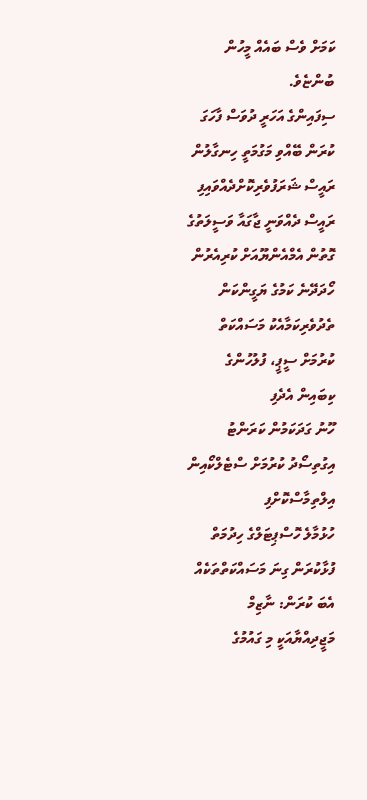ކަމަށް ވެސް ބައެއް މީހުން ބުންޏެވެ.
ސިފައިންގެ އަހަރީ ދުވަސް ފާހަގަ ކުރަން ބޭއްވި މަގުމަތީ ހިނގާލުން ރައީސް ޝަރަފުވެރިކޮށްދެއްވައިފި
ރައީސް ދެއްވަނީ ޖާގައާ ވަސީލަތުގެ ގޮތުން އެމްއެންޔޫއަށް ކުރިއެރުން ހޯދަދޭނެ ކަމުގެ ޔަގީންކަން
ތެދުވެރިކަމާއެކު މަސައްކަތް ކުރުމަށް ސީޕީ، ފުލުހުންގެ ކިބައިން އެދެފި
ހޫނު ގަދަކަމުން ކަރަންޓު އިގުތިސޯދު ކުރުމަށް ސްޓެލްކޯއިން އިލްތިމާސްކޮށްފި
ހުޅުމާލެ ހޮސްޕިޓަލްގެ ހިދުމަތް ފުޅާކުރަން ގިނަ މަސައްކަތްތަކެއް އެބަ ކުރަން: ނާޒިމް
މަޖީދިއްޔާއަކީ މި ގައުމުގެ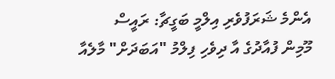އެންމެ ޝަރަފުވެރި އިލްމީ ބަގީޗާ: ރައީސް
މޫމިން ފުއާދުގެ އާ ދިވެހި ފިލްމު "އަބަދަށް" މާލެއާ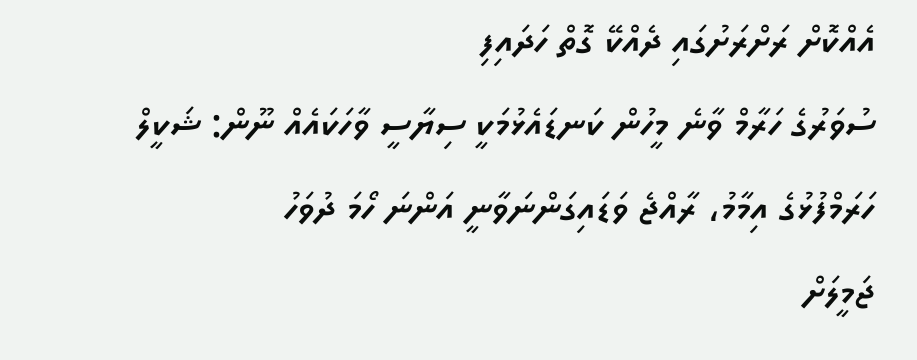އެއްކޮށް ރަށްރަށުގައި ދެއްކޭ ގޮތް ހަދައިފި
ސުވަރުގެ ހަރާމް ވާނެ މީހުން ކަނޑައެޅުމަކީ ސިޔާސީ ވާހަކައެއް ނޫން: ޝަކީލް
ހަރަމްފުޅުގެ އިމާމު، ރާއްޖެ ވަޑައިގަންނަވާނީ އަންނަ ހޯމަ ދުވަހު
ޖަމީލަށް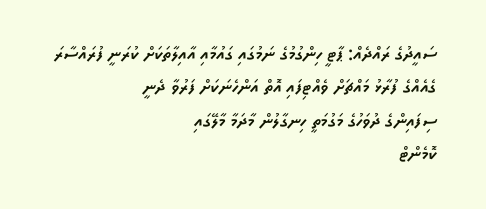ސައީދުގެ ރައްދެއް: ޕާޓީ ހިންގުމުގެ ނަމުގައި ގައުމާއި އާއިލާތަކަށް ކުރަނީ ފުރައްސާރަ
ގެއެއްގެ ފުރާޅު މައްޗަށް ވެއްޓިފައި އޮތް އަންހެނަކަށް ފަރުވާ ދެނީ
ސިފައިންގެ ދުވަހުގެ މަގުމަތީ ހިނގާލުން މާދަމާ މާލޭގައި
ކޮމެންޓް